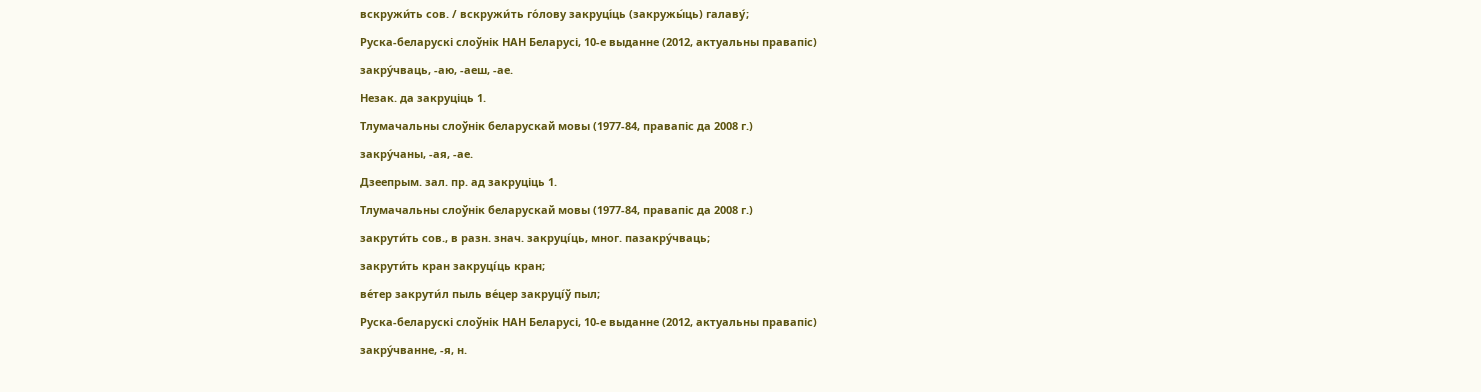вскружи́ть сов. / вскружи́ть го́лову закруці́ць (закружы́ць) галаву́;

Руска-беларускі слоўнік НАН Беларусі, 10-е выданне (2012, актуальны правапіс)

закру́чваць, ‑аю, ‑аеш, ‑ае.

Незак. да закруціць 1.

Тлумачальны слоўнік беларускай мовы (1977-84, правапіс да 2008 г.)

закру́чаны, ‑ая, ‑ае.

Дзеепрым. зал. пр. ад закруціць 1.

Тлумачальны слоўнік беларускай мовы (1977-84, правапіс да 2008 г.)

закрути́ть сов., в разн. знач. закруці́ць, мног. пазакру́чваць;

закрути́ть кран закруці́ць кран;

ве́тер закрути́л пыль ве́цер закруці́ў пыл;

Руска-беларускі слоўнік НАН Беларусі, 10-е выданне (2012, актуальны правапіс)

закру́чванне, ‑я, н.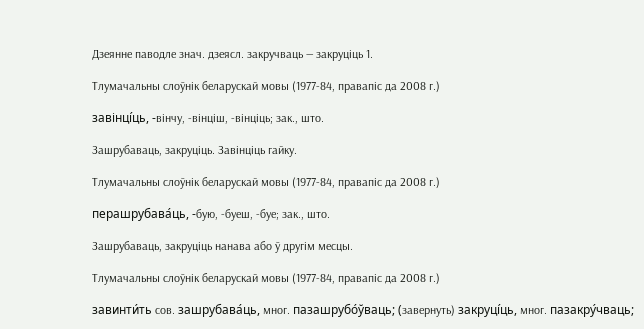Дзеянне паводле знач. дзеясл. закручваць — закруціць 1.

Тлумачальны слоўнік беларускай мовы (1977-84, правапіс да 2008 г.)

завінці́ць, ‑вінчу, ‑вінціш, ‑вінціць; зак., што.

Зашрубаваць, закруціць. Завінціць гайку.

Тлумачальны слоўнік беларускай мовы (1977-84, правапіс да 2008 г.)

перашрубава́ць, ‑бую, ‑буеш, ‑буе; зак., што.

Зашрубаваць, закруціць нанава або ў другім месцы.

Тлумачальны слоўнік беларускай мовы (1977-84, правапіс да 2008 г.)

завинти́ть сов. зашрубава́ць, мног. пазашрубо́ўваць; (завернуть) закруці́ць, мног. пазакру́чваць;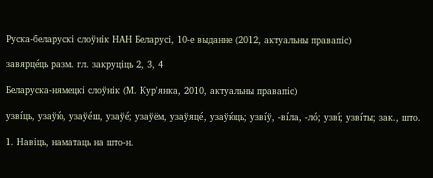Руска-беларускі слоўнік НАН Беларусі, 10-е выданне (2012, актуальны правапіс)

завярце́ць разм. гл. закруціць 2, 3, 4

Беларуска-нямецкі слоўнік (М. Кур'янка, 2010, актуальны правапіс)

узві́ць, узаўю́, узаўе́ш, узаўе́; узаўём, узаўяце́, узаўю́ць; узві́ў, -ві́ла, -ло́; узві́; узві́ты; зак., што.

1. Навіць, наматаць на што-н.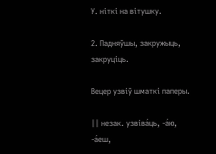У. ніткі на вітушку.

2. Падняўшы, закружыць, закруціць.

Вецер узвіў шматкі паперы.

|| незак. узвіва́ць, -а́ю, -а́еш,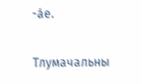-а́е.

Тлумачальны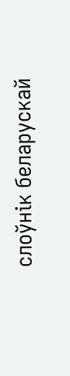слоўнік беларускай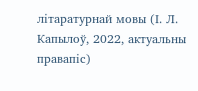літаратурнай мовы (І. Л. Капылоў, 2022, актуальны правапіс)